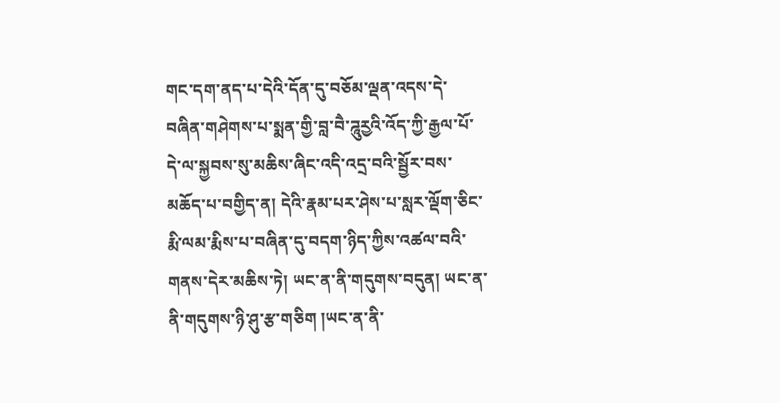གང་དག་ནད་པ་དེའི་དོན་དུ་བཅོམ་ལྡན་འདས་དེ་བཞིན་གཤེགས་པ་སྨན་གྱི་བླ་བཻ་ཌཱུརྱའི་འོད་ཀྱི་རྒྱལ་པོ་དེ་ལ་སྐྱབས་སུ་མཆིས་ཞིང་འདི་འདྲ་བའི་སྦྱོར་བས་མཆོད་པ་བགྱིད་ན། དེའི་རྣམ་པར་ཤེས་པ་སླར་ལྡོག་ཅིང་རྨི་ལམ་རྨིས་པ་བཞིན་དུ་བདག་ཉིད་ཀྱིས་འཚལ་བའི་གནས་དེར་མཆིས་ཏེ། ཡང་ན་ནི་གདུགས་བདུན། ཡང་ན་ནི་གདུགས་ཉི་ཤུ་རྩ་གཅིག །ཡང་ན་ནི་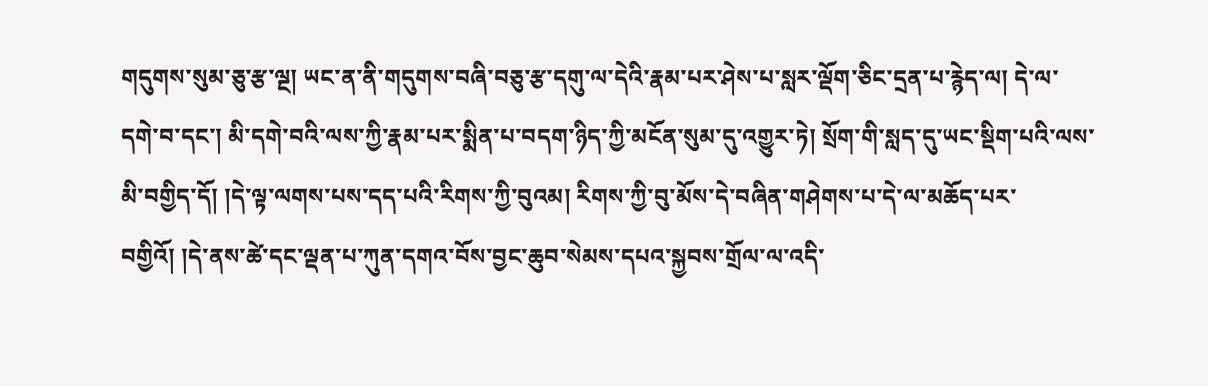གདུགས་སུམ་ཅུ་རྩ་ལྔ། ཡང་ན་ནི་གདུགས་བཞི་བཅུ་རྩ་དགུ་ལ་དེའི་རྣམ་པར་ཤེས་པ་སླར་ལྡོག་ཅིང་དྲན་པ་རྙེད་ལ། དེ་ལ་དགེ་བ་དང་། མི་དགེ་བའི་ལས་ཀྱི་རྣམ་པར་སྨིན་པ་བདག་ཉིད་ཀྱི་མངོན་སུམ་དུ་འགྱུར་ཏེ། སྲོག་གི་སླད་དུ་ཡང་སྡིག་པའི་ལས་མི་བགྱིད་དོ། །དེ་ལྟ་ལགས་པས་དད་པའི་རིགས་ཀྱི་བུའམ། རིགས་ཀྱི་བུ་མོས་དེ་བཞིན་གཤེགས་པ་དེ་ལ་མཆོད་པར་བགྱིའོ། །དེ་ནས་ཚེ་དང་ལྡན་པ་ཀུན་དགའ་བོས་བྱང་ཆུབ་སེམས་དཔའ་སྐྱབས་གྲོལ་ལ་འདི་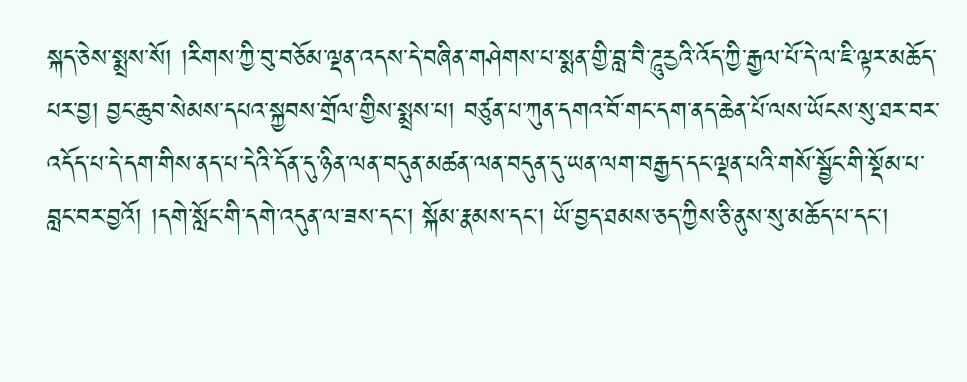སྐད་ཅེས་སྨྲས་སོ། །རིགས་ཀྱི་བུ་བཅོམ་ལྡན་འདས་དེ་བཞིན་གཤེགས་པ་སྨན་གྱི་བླ་བཻ་ཌཱུརྱའི་འོད་ཀྱི་རྒྱལ་པོ་དེ་ལ་ཇི་ལྟར་མཆོད་པར་བྱ། བྱང་ཆུབ་སེམས་དཔའ་སྐྱབས་གྲོལ་གྱིས་སྨྲས་པ། བཙུན་པ་ཀུན་དགའ་བོ་གང་དག་ནད་ཆེན་པོ་ལས་ཡོངས་སུ་ཐར་བར་འདོད་པ་དེ་དག་གིས་ནད་པ་དེའི་དོན་དུ་ཉིན་ལན་བདུན་མཚན་ལན་བདུན་དུ་ཡན་ལག་བརྒྱད་དང་ལྡན་པའི་གསོ་སྦྱོང་གི་སྡོམ་པ་བླང་བར་བྱའོ། །དགེ་སློང་གི་དགེ་འདུན་ལ་ཟས་དང་། སྐོམ་རྣམས་དང་། ཡོ་བྱད་ཐམས་ཅད་ཀྱིས་ཅི་ནུས་སུ་མཆོད་པ་དང་།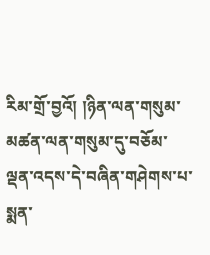རིམ་གྲོ་བྱའོ། །ཉིན་ལན་གསུམ་མཚན་ལན་གསུམ་དུ་བཅོམ་ལྡན་འདས་དེ་བཞིན་གཤེགས་པ་སྨན་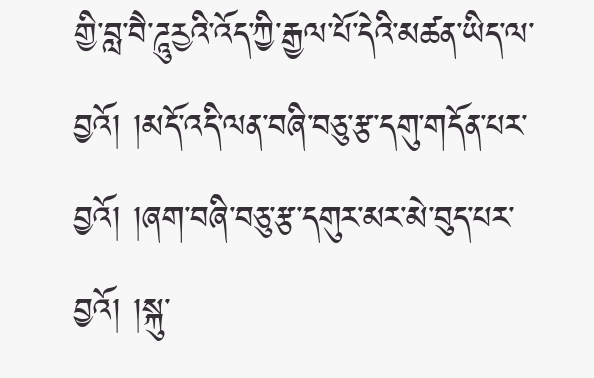གྱི་བླ་བཻ་ཌཱུརྱའི་འོད་ཀྱི་རྒྱལ་པོ་དེའི་མཚན་ཡིད་ལ་བྱའོ། །མདོ་འདི་ལན་བཞི་བཅུ་རྩ་དགུ་གདོན་པར་བྱའོ། །ཞག་བཞི་བཅུ་རྩ་དགུར་མར་མེ་བུད་པར་བྱའོ། །སྐུ་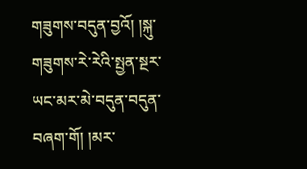གཟུགས་བདུན་བྱའོ། །སྐུ་གཟུགས་རེ་རེའི་སྤྱན་སྔར་ཡང་མར་མེ་བདུན་བདུན་བཞག་གོ། །མར་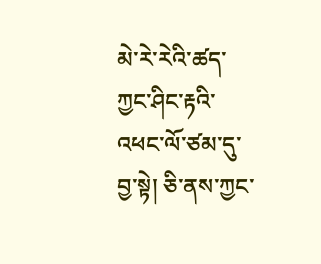མེ་རེ་རེའི་ཚད་ཀྱང་ཤིང་རྟའི་འཕང་ལོ་ཙམ་དུ་བྱ་སྟེ། ཅི་ནས་ཀྱང་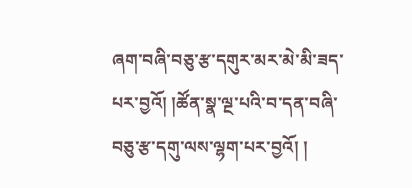ཞག་བཞི་བཅུ་རྩ་དགུར་མར་མེ་མི་ཟད་པར་བྱའོ། །ཚོན་སྣ་ལྔ་པའི་བ་དན་བཞི་བཅུ་རྩ་དགུ་ལས་ལྷག་པར་བྱའོ། །